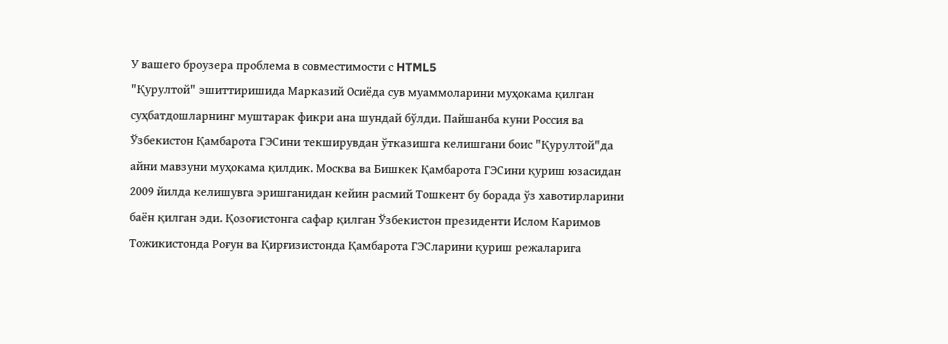У вашего броузера проблема в совместимости с HTML5
"Қурултой" эшиттиришида Марказий Осиëда сув муаммоларини муҳокама қилган суҳбатдошларнинг муштарак фикри ана шундай бўлди. Пайшанба куни Россия ва Ўзбекистон Қамбарота ГЭСини текширувдан ўтказишга келишгани боис "Қурултой"да айни мавзуни муҳокама қилдик. Москва ва Бишкек Қамбарота ГЭСини қуриш юзасидан 2009 йилда келишувга эришганидан кейин расмий Тошкент бу борада ўз xавотирларини баëн қилган эди. Қозоғистонга сафар қилган Ўзбекистон президенти Ислом Каримов Тожикистонда Роғун ва Қирғизистонда Қамбарота ГЭСларини қуриш режаларига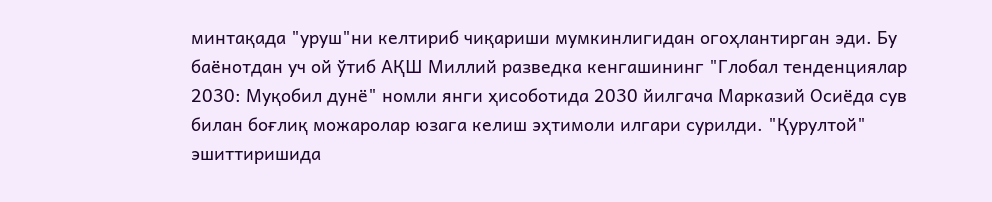минтақада "уруш"ни келтириб чиқариши мумкинлигидан огоҳлантирган эди. Бу баëнотдан уч ой ўтиб АҚШ Миллий разведка кенгашининг "Глобал тенденциялар 2030: Муқобил дунё" номли янги ҳисоботида 2030 йилгача Марказий Осиёда сув билан боғлиқ можаролар юзага келиш эҳтимоли илгари сурилди. "Қурултой" эшиттиришида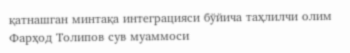қатнашган минтақа интеграцияси бўйича таҳлилчи олим Фарҳод Толипов сув муаммоси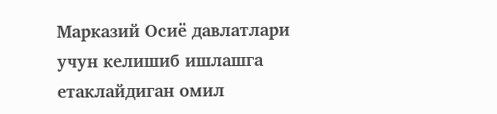Марказий Осиë давлатлари учун келишиб ишлашга етаклайдиган омил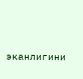эканлигини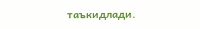таъкидлади.